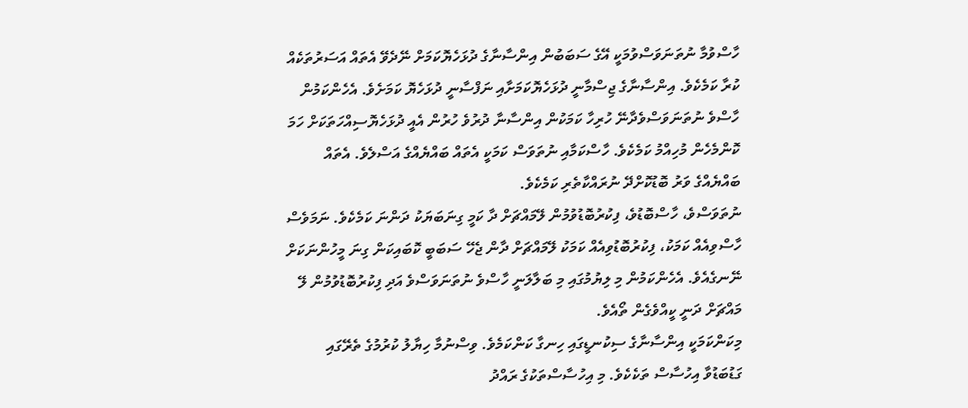ހާސްވުމާ ނުތަނަވަސްވުމަކީ އޭގެ ސަބަބުން އިންސާނާގެ ދުޅަހެޔޮކަމަށް ނޭދެވޭ އެތައް އަސަރުތަކެއް ކުރާ ކަމެކެވެ. އިންސާނާގެ ޖިސްމާނީ ދުޅަހެޔޮކަމަށާއި ނަފްސާނީ ދުޅަހެޔޮ ކަމަށެވެ. އެހެންކަމުން ހާސްވެ ނުތަނަވަސްވެދާނޭ ހުރިހާ ކަމަކުން އިންސާނާ ދުރުވެ ހުރުން އެއީ ދުޅަހެޔޮސިއްހަތަކަށް ހަމަ ކޮންމެހެން މުހިއްމު ކަމެކެވެ. ހާސްކަމާއި ނުތަވަސް ކަމަކީ އެތައް ބައްޔެއްގެ އަސްލެވެ. އެތައް ބައްޔެއްގެ ވަރު ބޮޑުކޮށްދޭ ނުރައްކާތެރި ކަމެކެވެ.
ނުތަވަސްވެ، ހާސްބޮޑުވެ، ފިކުރުބޮޑުވުމުން ލޭމައްޗަށް ދާ ކަމީ ގިނަބަޔަކު ދަންނަ ކަމެކެވެ. ނަމަވެސް ހާސްވިއެއް ކަމަކު، ފިކުރުބޮޑުވިއެއް ކަމަކު ލޭމައްޗަށް ދާން ޖެހޭ ސަބަބީ ކޮބައިކަން ގިނަ މީހުންނަކަށް ނޭނގެއެވެ. އެހެންކަމުން މި ލިޔުމުގައި މި ބަލާލަނީ ހާސްވެ ނުތަނަވަސްވެ އަދި ފިކުރުބޮޑުވުމުން ލޭ މައްޗަށް ދަނީ ކީއްވެގެން ތޯއެވެ.
މިކަންކަމަކީ އިންސާނާގެ ސިކުނޑީގައި ހިނގާ ކަންކަމެވެ. ވިސްނުމާ ހިޔާލު ކުރުމުގެ ތެރޭގައި ގަޑުބަޑުވާ އިހުސާސް ތަކެކެވެ. މި އިހުސާސްތަކުގެ ރައްދު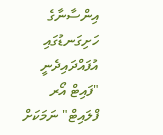އިންސާނާގެ ހަށިގަނޑުގައި އުފައްދައިދެނީ "ފައިޓް އޯރ ފްލައިޓް" ނަމަކަށް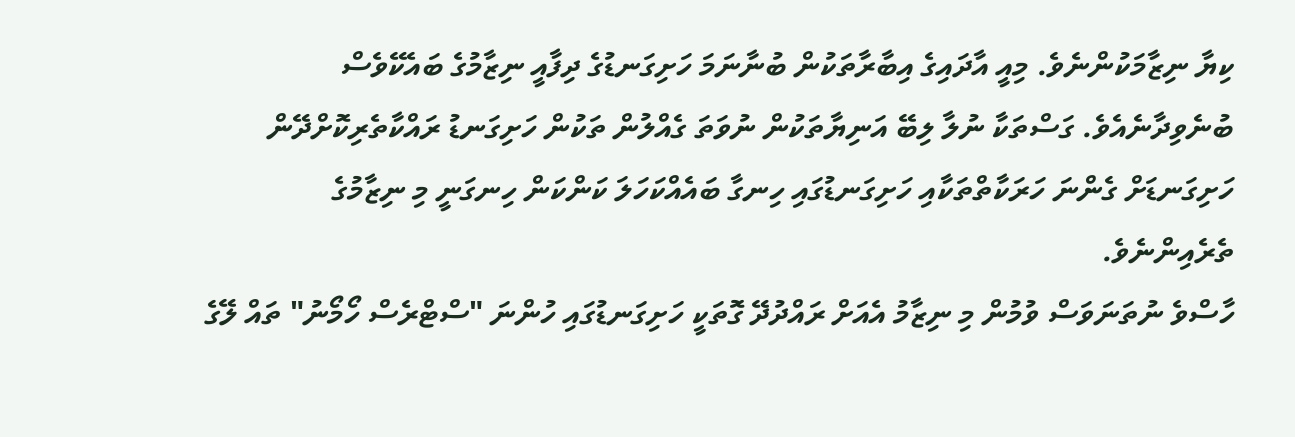ކިޔާ ނިޒާމަކުންނެވެ. މިއީ އާދައިގެ އިބާރާތަކުން ބުނާނަމަ ހަށިގަނޑުގެ ދިފާއީ ނިޒާމުގެ ބައެކޭވެސް ބުނެވިދާނެއެވެ. ގަސްތަކާ ނުލާ ލިބޭ އަނިޔާތަކުން ނުވަތަ ގެއްލުން ތަކުން ހަށިގަނޑު ރައްކާތެރިކޮށްދޭން ހަށިގަނޑަށް ގެންނަ ހަރަކާތްތަކާއި ހަށިގަނޑުގައި ހިނގާ ބައެއްކަހަލަ ކަންކަން ހިނގަނީ މި ނިޒާމުގެ ތެރެއިންނެވެ.
ހާސްވެ ނުތަނަވަސް ވުމުން މި ނިޒާމު އެއަށް ރައްދުދޭ ގޮތަކީ ހަށިގަނޑުގައި ހުންނަ "ސްޓްރެސް ހޯމޯނު" ތައް ލޭގެ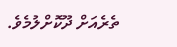ތެރެއަށް ދޫކޮށްލުމެވެ.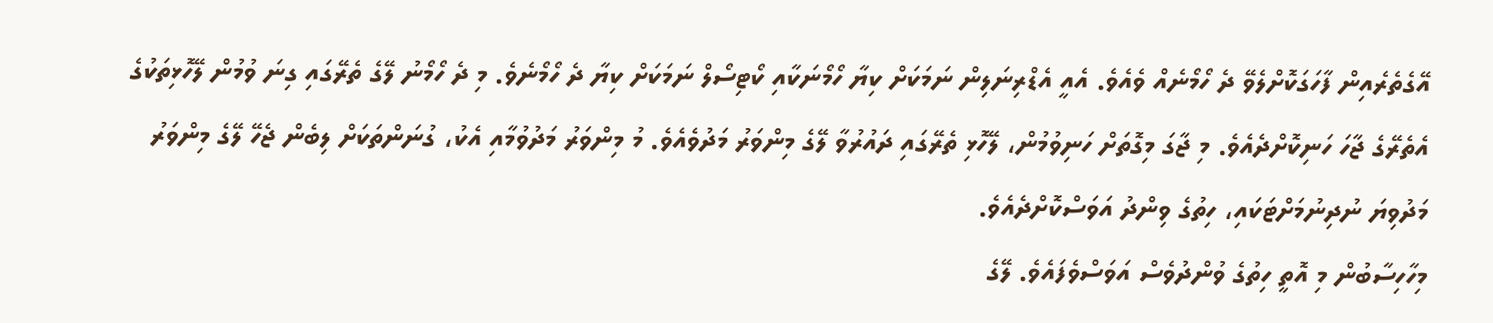އޭގެތެރެއިން ފާހަގަކޮށްލެވޭ ދެ ހޯމޯނެއް ވެއެވެ. އެއީ އެޑްރިނަލިން ނަމަކަށް ކިޔާ ހޯމޯނަކާއި ކޯޓިސޯލް ނަމަކަށް ކިޔާ ދެ ހޯމޯނެވެ. މި ދެ ހޯމޯނު ލޭގެ ތެރޭގައި ގިނަ ވުމުން ލޭހޮޅިތަކުގެ އެތެރޭގެ ޖާހަ ހަނިކޮށްދެއެވެ. މި ޖާގަ މިގޮތަށް ހަނިވުމުން، ލޭހޮޅި ތެރޭގައި ދައުރުވާ ލޭގެ މިންވަރު މަދުވެއެވެ. މު މިންވަރު މަދުވުމާއި އެކު، ގުނަންތަކަށް ލިބެން ޖެހޭ ލޭގެ މިންވަރު މަދުވިޔަ ނުދިނުމަށްޓަކައި، ހިތުގެ ވިންދު އަވަސްކޮށްދެއެވެ.
މިހާހިސާބުން މި އޮތީ ހިތުގެ ވުންދުވެސް އަވަސްވެފައެވެ. ލޭގެ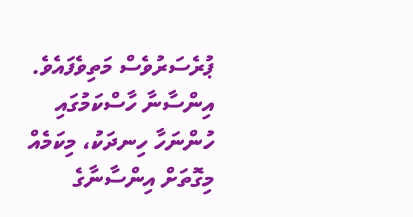ޕުރެސަރުވެސް މަތިވެފައެވެ. އިންސާނާ ހާސްކަމުގައި ހުންނަހާ ހިނދަކު، މިކަމެއް މިގޮތަށް އިންސާނާގެ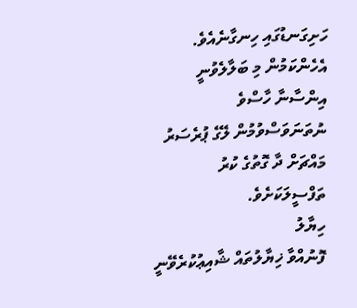ހަށިގަނޑުގައި ހިނގާނެއެވެ. އެހެންކަމުން މި ބަލާލެވުނީ އިންސާނާ ހާސްވެ ނުތަނަވަސްވުމުން ލޭގެ ޕުރެސަރު މައްޗަށް ދާ ގޮތުގެ ކުރު ތަފްސީލަކަށެވެ.
ހިޔާލު
ފޮނުއްވާ ޚިޔާލުތައް ޝާއިޢުކުރެވޭނީ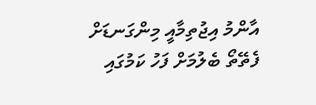އާންމު އިޖުތިމާއީ މިންގަނޑަށް ފެތޭތޯ ބެލުމަށް ފަހު ކަމުގައި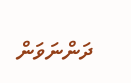ދަންނަވަން